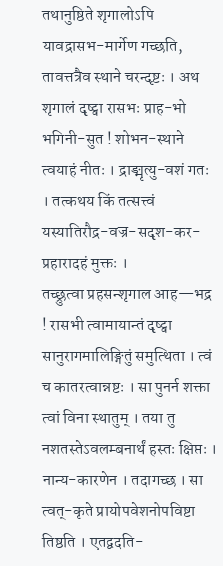तथानुष्ठिते शृगालोऽपि यावद्रासभ-मार्गेण गच्छति, तावत्तत्रैव स्थाने चरन्दृष्टः । अथ शृगालं दृष्ट्वा रासभः प्राह-भो भगिनी-सुत ! शोभन-स्थाने त्वयाहं नीतः । द्राङ्मृत्यु-वशं गतः । तत्कथय किं तत्सत्त्वं यस्यातिरौद्र-वज्र-सदृश-कर-प्रहारादहं मुक्तः ।
तच्छ्रुत्वा प्रहसन्शृगाल आह—भद्र ! रासभी त्वामायान्तं दृष्ट्वा सानुरागमालिङ्गितुं समुत्थिता । त्वं च कातरत्वान्नष्टः । सा पुनर्न शक्ता त्वां विना स्थातुम् । तया तु नशतस्तेऽवलम्बनार्थं हस्तः क्षिप्तः । नान्य-कारणेन । तदागच्छ । सा त्वत्-कृते प्रायोपवेशनोपविष्टा तिष्ठति । एतद्वदति-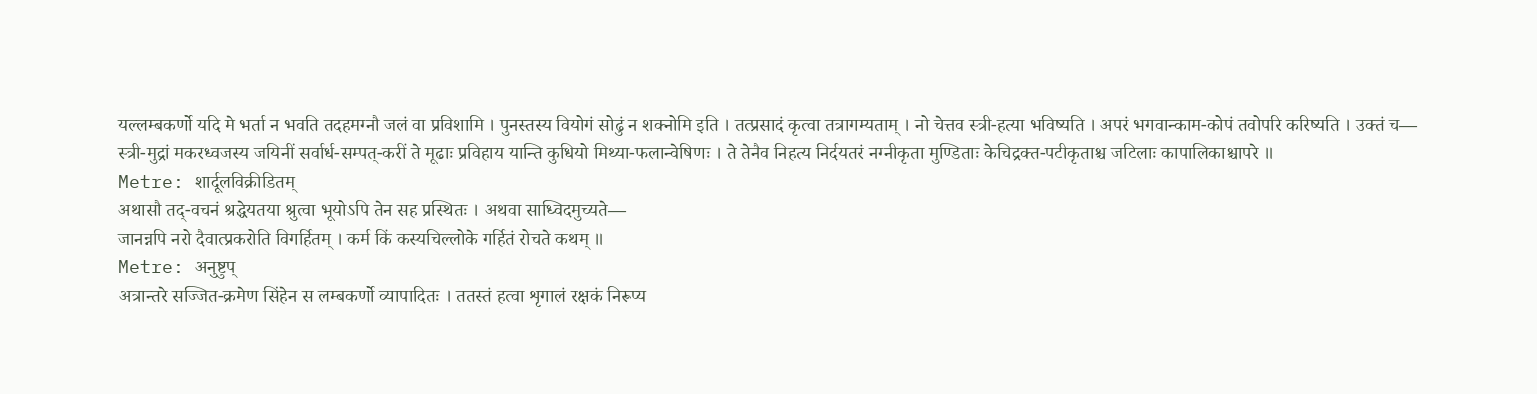यल्लम्बकर्णो यदि मे भर्ता न भवति तदहमग्नौ जलं वा प्रविशामि । पुनस्तस्य वियोगं सोढुं न शक्नोमि इति । तत्प्रसादं कृत्वा तत्रागम्यताम् । नो चेत्तव स्त्री-हत्या भविष्यति । अपरं भगवान्काम-कोपं तवोपरि करिष्यति । उक्तं च—
स्त्री-मुद्रां मकरध्वजस्य जयिनीं सर्वार्ध-सम्पत्-करीं ते मूढाः प्रविहाय यान्ति कुधियो मिथ्या-फलान्वेषिणः । ते तेनैव निहत्य निर्दयतरं नग्नीकृता मुण्डिताः केचिद्रक्त-पटीकृताश्च जटिलाः कापालिकाश्चापरे ॥
Metre: शार्दूलविक्रीडितम्
अथासौ तद्-वचनं श्रद्धेयतया श्रुत्वा भूयोऽपि तेन सह प्रस्थितः । अथवा साध्विदमुच्यते—
जानन्नपि नरो दैवात्प्रकरोति विगर्हितम् । कर्म किं कस्यचिल्लोके गर्हितं रोचते कथम् ॥
Metre: अनुष्टुप्
अत्रान्तरे सज्जित-क्रमेण सिंहेन स लम्बकर्णो व्यापादितः । ततस्तं हत्वा शृगालं रक्षकं निरूप्य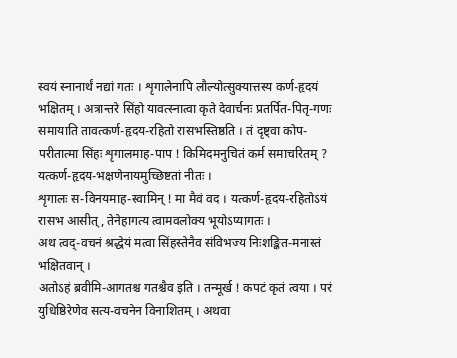स्वयं स्नानार्थं नद्यां गतः । शृगालेनापि लौल्योत्सुक्यात्तस्य कर्ण-हृदयं भक्षितम् । अत्रान्तरे सिंहो यावत्स्नात्वा कृते देवार्चनः प्रतर्पित-पितृ-गणः समायाति तावत्कर्ण-हृदय-रहितो रासभस्तिष्ठति । तं दृष्ट्वा कोप-परीतात्मा सिंहः शृगालमाह-पाप ! किमिदमनुचितं कर्म समाचरितम् ? यत्कर्ण-हृदय-भक्षणेनायमुच्छिष्टतां नीतः ।
शृगालः स-विनयमाह-स्वामिन् ! मा मैवं वद । यत्कर्ण-हृदय-रहितोऽयं रासभ आसीत्, तेनेहागत्य त्वामवलोक्य भूयोऽप्यागतः ।
अथ त्वद्-वचनं श्रद्धेयं मत्वा सिंहस्तेनैव संविभज्य निःशङ्कित-मनास्तं भक्षितवान् ।
अतोऽहं ब्रवीमि-आगतश्च गतश्चैव इति । तन्मूर्ख ! कपटं कृतं त्वया । परं युधिष्ठिरेणेव सत्य-वचनेन विनाशितम् । अथवा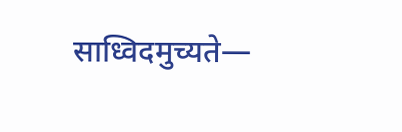साध्विदमुच्यते—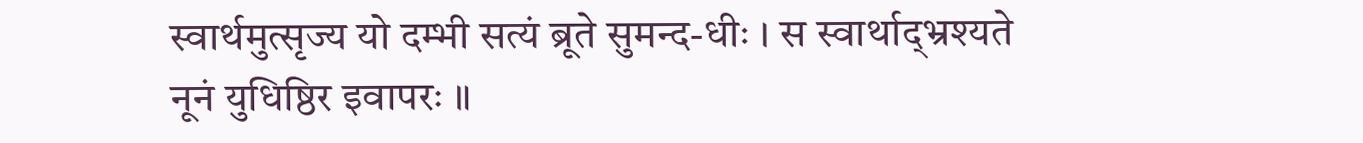स्वार्थमुत्सृज्य यो दम्भी सत्यं ब्रूते सुमन्द-धीः । स स्वार्थाद्भ्रश्यते नूनं युधिष्ठिर इवापरः ॥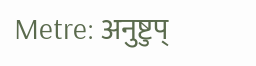Metre: अनुष्टुप्